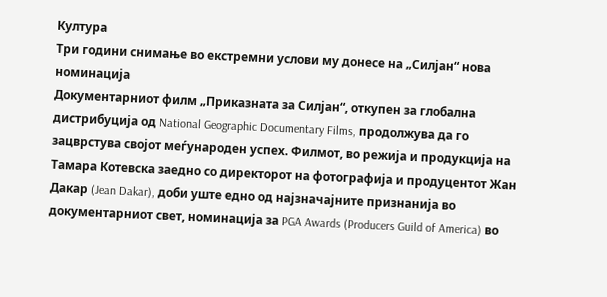Култура
Tри години снимање во екстремни услови му донесе на „Силјан“ нова номинација
Документарниот филм „Приказната за Силјан“, откупен за глобална дистрибуција од National Geographic Documentary Films, продолжува да го зацврстува својот меѓународен успех. Филмот, во режија и продукција на Тамара Котевска заедно со директорот на фотографија и продуцентот Жан Дакар (Jean Dakar), доби уште едно од најзначајните признанија во документарниот свет, номинација за PGA Awards (Producers Guild of America) во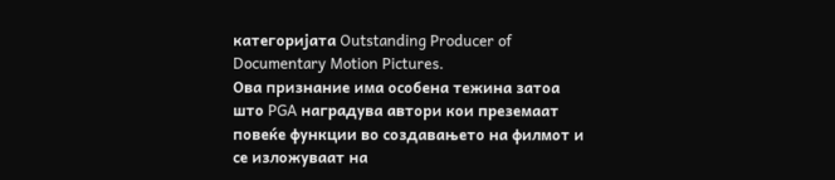категоријата Outstanding Producer of Documentary Motion Pictures.
Ова признание има особена тежина затоа што PGA наградува автори кои преземаат повеќе функции во создавањето на филмот и се изложуваат на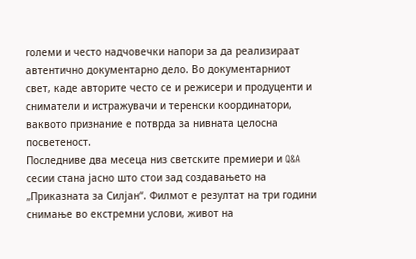големи и често надчовечки напори за да реализираат автентично документарно дело. Во документарниот свет, каде авторите често се и режисери и продуценти и сниматели и истражувачи и теренски координатори, ваквото признание е потврда за нивната целосна посветеност.
Последниве два месеца низ светските премиери и Q&A сесии стана јасно што стои зад создавањето на „Приказната за Силјан“. Филмот е резултат на три години снимање во екстремни услови, живот на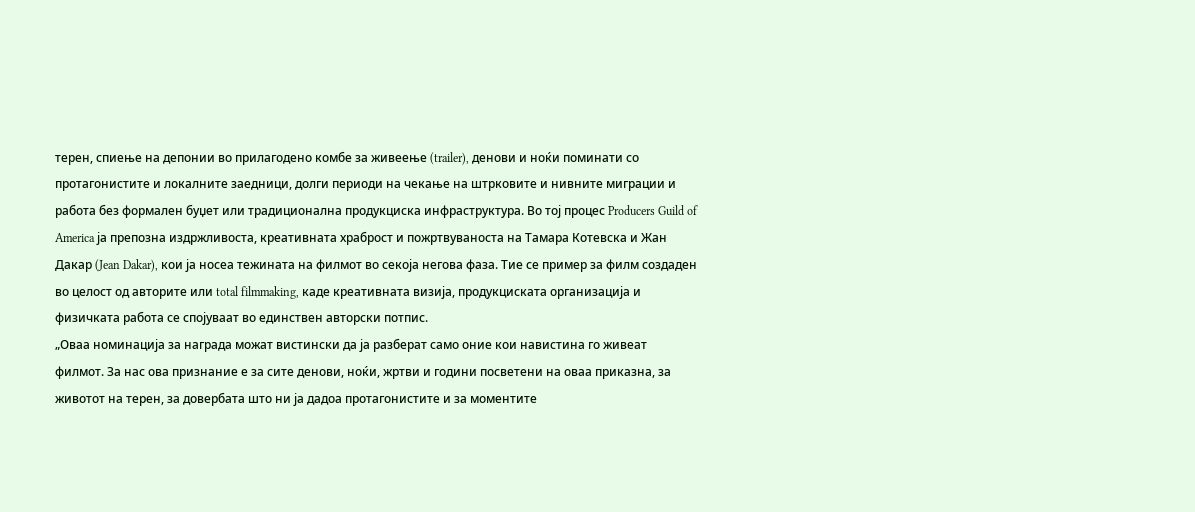терен, спиење на депонии во прилагодено комбе за живеење (trailer), денови и ноќи поминати со протагонистите и локалните заедници, долги периоди на чекање на штрковите и нивните миграции и работа без формален буџет или традиционална продукциска инфраструктура. Во тој процес Producers Guild of America ја препозна издржливоста, креативната храброст и пожртвуваноста на Тамара Котевска и Жан Дакар (Jean Dakar), кои ја носеа тежината на филмот во секоја негова фаза. Тие се пример за филм создаден во целост од авторите или total filmmaking, каде креативната визија, продукциската организација и физичката работа се спојуваат во единствен авторски потпис.
„Оваа номинација за награда можат вистински да ја разберат само оние кои навистина го живеат филмот. За нас ова признание е за сите денови, ноќи, жртви и години посветени на оваа приказна, за животот на терен, за довербата што ни ја дадоа протагонистите и за моментите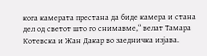кога камерата престана да биде камера и стана дел од светот што го снимавме,“ велат Тамара Котевска и Жан Дакар во заедничка изјава.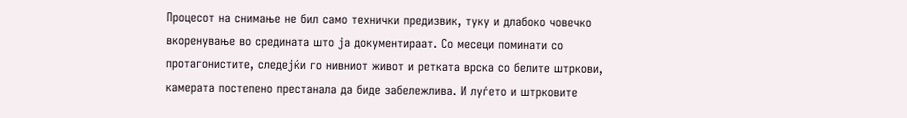Процесот на снимање не бил само технички предизвик, туку и длабоко човечко вкоренување во средината што ја документираат. Со месеци поминати со протагонистите, следејќи го нивниот живот и ретката врска со белите штркови, камерата постепено престанала да биде забележлива. И луѓето и штрковите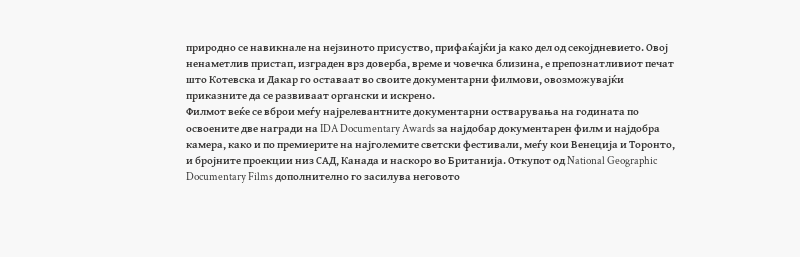природно се навикнале на нејзиното присуство, прифаќајќи ја како дел од секојдневието. Овој ненаметлив пристап, изграден врз доверба, време и човечка близина, е препознатливиот печат што Котевска и Дакар го оставаат во своите документарни филмови, овозможувајќи приказните да се развиваат органски и искрено.
Филмот веќе се вброи меѓу најрелевантните документарни остварувања на годината по освоените две награди на IDA Documentary Awards за најдобар документарен филм и најдобра камера, како и по премиерите на најголемите светски фестивали, меѓу кои Венеција и Торонто, и бројните проекции низ САД, Канада и наскоро во Британија. Откупот од National Geographic Documentary Films дополнително го засилува неговото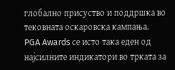глобално присуство и поддршка во тековната оскаровска кампања.
PGA Awards се исто така еден од најсилните индикатори во трката за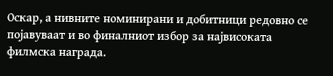Оскар, а нивните номинирани и добитници редовно се појавуваат и во финалниот избор за највисоката филмска награда.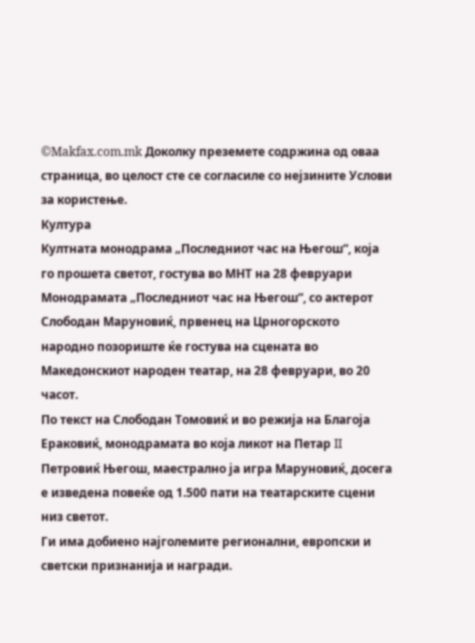©Makfax.com.mk Доколку преземете содржина од оваа страница, во целост сте се согласиле со нејзините Услови за користење.
Култура
Култната монодрама „Последниот час на Његош“, која го прошета светот, гостува во МНТ на 28 февруари
Монодрамата „Последниот час на Његош“, со актерот Слободан Маруновиќ, првенец на Црногорското народно позориште ќе гостува на сцената во Македонскиот народен театар, на 28 февруари, во 20 часот.
По текст на Слободан Томовиќ и во режија на Благоја Ераковиќ, монодрамата во која ликот на Петар II Петровиќ Његош, маестрално ја игра Маруновиќ, досега е изведена повеќе од 1.500 пати на театарските сцени низ светот.
Ги има добиено најголемите регионални, европски и светски признанија и награди.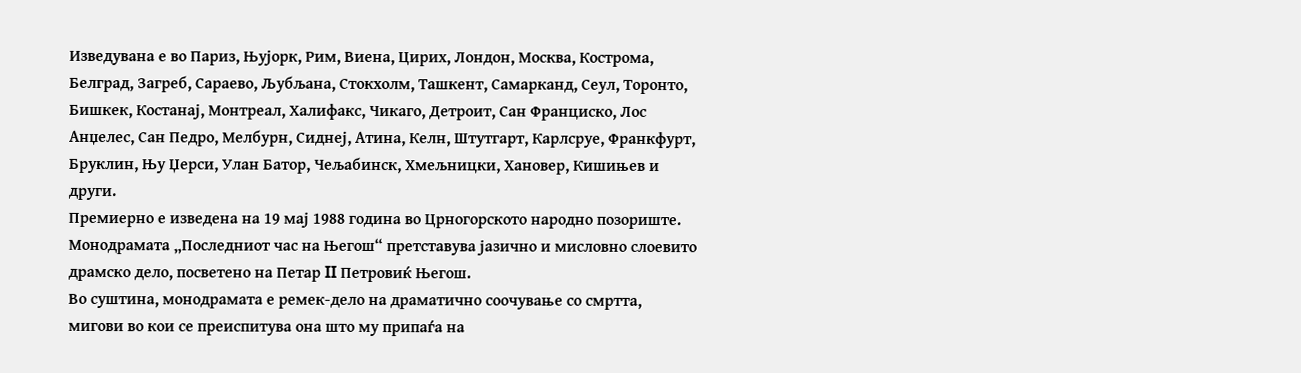Изведувана е во Париз, Њујорк, Рим, Виена, Цирих, Лондон, Москва, Кострома, Белград, Загреб, Сараево, Љубљана, Стокхолм, Ташкент, Самарканд, Сеул, Торонто, Бишкек, Костанaј, Монтреал, Халифакс, Чикаго, Детроит, Сан Франциско, Лос Анџелес, Сан Педро, Мелбурн, Сиднеј, Атина, Келн, Штутгарт, Карлсруе, Франкфурт, Бруклин, Њу Џерси, Улан Батор, Чељабинск, Хмељницки, Хановер, Кишињев и други.
Премиерно е изведена на 19 мај 1988 година во Црногорското народно позориште.
Монодрамата „Последниот час на Његош“ претставува јазично и мисловно слоевито драмско дело, посветено на Петар II Петровиќ Његош.
Во суштина, монодрамата е ремек-дело на драматично соочување со смртта, мигови во кои се преиспитува она што му припаѓа на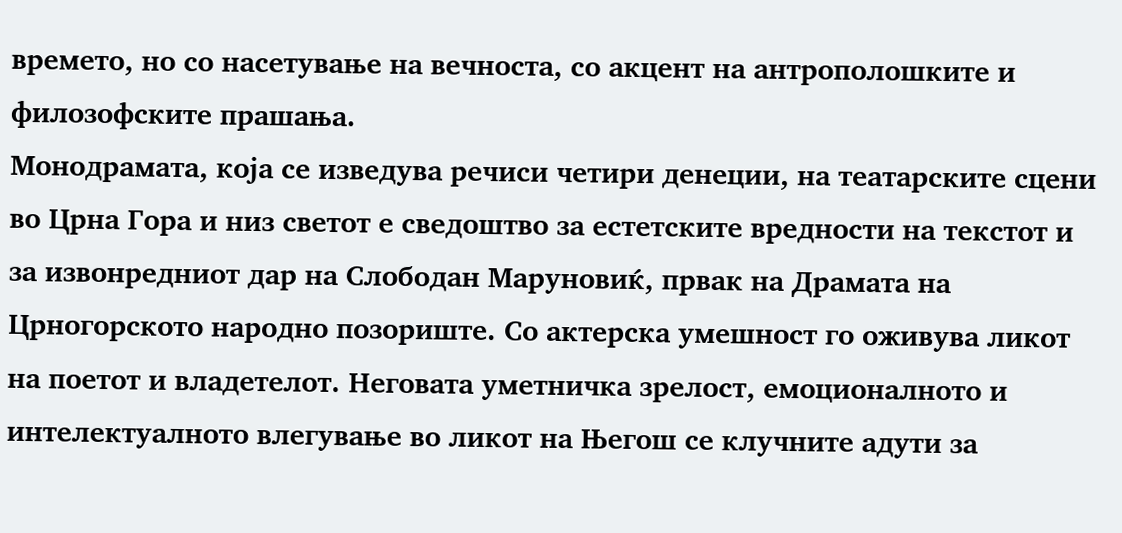времето, но со насетување на вечноста, со акцент на антрополошките и филозофските прашања.
Монодрамата, која се изведува речиси четири денеции, на театарските сцени во Црна Гора и низ светот е сведоштво за естетските вредности на текстот и за извонредниот дар на Слободан Маруновиќ, првак на Драмата на Црногорското народно позориште. Со актерска умешност го оживува ликот на поетот и владетелот. Неговата уметничка зрелост, емоционалното и интелектуалното влегување во ликот на Његош се клучните адути за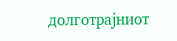долготрајниот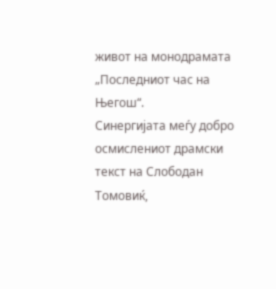живот на монодрамата „Последниот час на Његош“.
Синергијата меѓу добро осмислениот драмски текст на Слободан Томовиќ,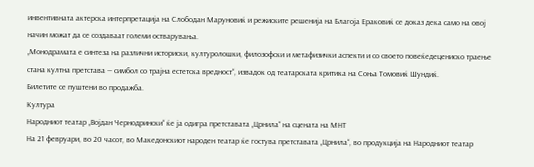инвентивната актерска интерпретација на Слободан Маруновиќ и режиските решенија на Благоја Ераковиќ се доказ дека само на овој начин можат да се создаваат големи остварувања.
„Монодрамата е синтеза на различни историски, културолошки, филозофски и метафизички аспекти и со своето повеќедецениско траење стана култна претстава — симбол со трајна естетска вредност“, извадок од театарската критика на Соња Томовиќ Шундиќ.
Билетите се пуштени во продажба.
Култура
Народниот театар „Војдан Чернодрински“ ќе ја одигра претставата „Црнила“ на сцената на МНТ
На 21 февруари, во 20 часот, во Македонскиот народен театар ќе гостува претставата „Црнила“, во продукција на Народниот театар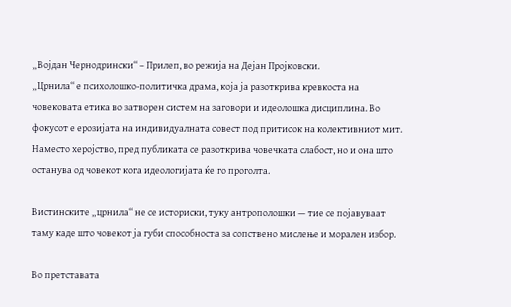„Војдан Чернодрински“ – Прилеп, во режија на Дејан Пројковски.
„Црнила“ е психолошко-политичка драма, која ја разоткрива кревкоста на човековата етика во затворен систем на заговори и идеолошка дисциплина. Во фокусот е ерозијата на индивидуалната совест под притисок на колективниот мит. Наместо херојство, пред публиката се разоткрива човечката слабост, но и она што останува од човекот кога идеологијата ќе го проголта.

Вистинските „црнила“ не се историски, туку антрополошки — тие се појавуваат таму каде што човекот ја губи способноста за сопствено мислење и морален избор.

Во претставата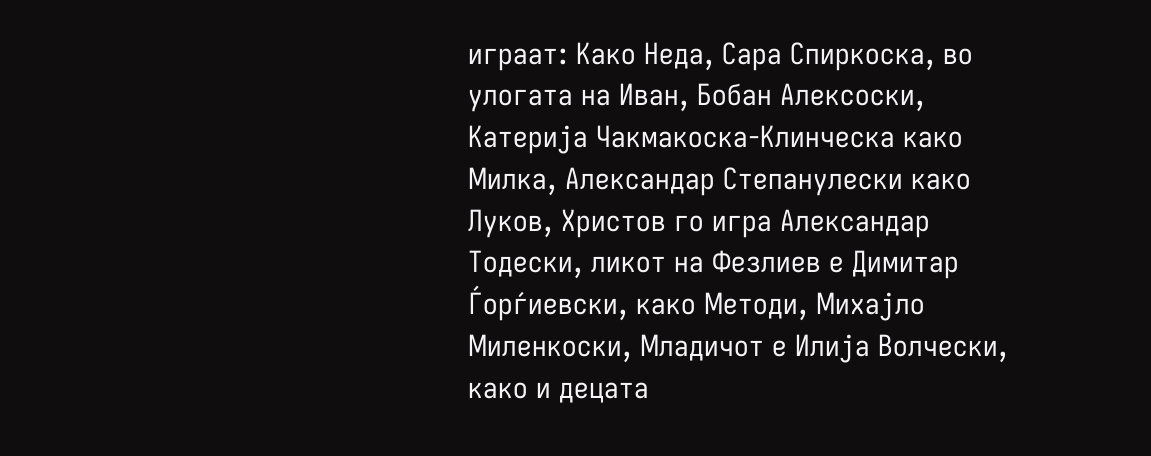играат: Како Неда, Сара Спиркоска, во улогата на Иван, Бобан Алексоски, Катерија Чакмакоска-Клинческа како Милка, Александар Степанулески како Луков, Христов го игра Александар Тодески, ликот на Фезлиев е Димитар Ѓорѓиевски, како Методи, Михајло Миленкоски, Младичот е Илија Волчески, како и децата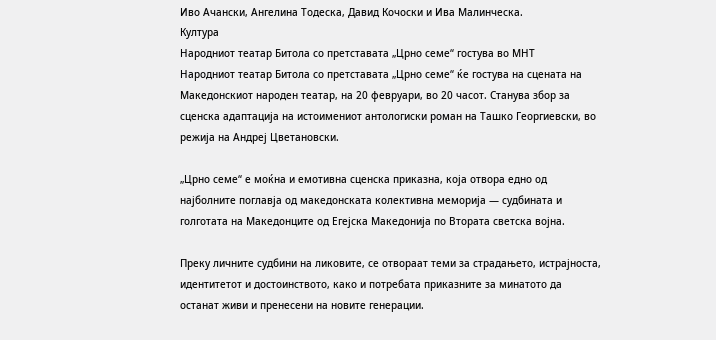Иво Ачански, Ангелина Тодеска, Давид Кочоски и Ива Малинческа.
Култура
Народниот театар Битола со претставата „Црно семе“ гостува во МНТ
Народниот театар Битола со претставата „Црно семе“ ќе гостува на сцената на Македонскиот народен театар, на 20 февруари, во 20 часот. Станува збор за сценска адаптација на истоимениот антологиски роман на Ташко Георгиевски, во режија на Андреј Цветановски.

„Црно семе“ е моќна и емотивна сценска приказна, која отвора едно од најболните поглавја од македонската колективна меморија — судбината и голготата на Македонците од Егејска Македонија по Втората светска војна.

Преку личните судбини на ликовите, се отвораат теми за страдањето, истрајноста, идентитетот и достоинството, како и потребата приказните за минатото да останат живи и пренесени на новите генерации.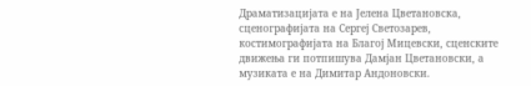Драматизацијата е на Јелена Цветановска, сценографијата на Сергеј Светозарев, костимографијата на Благој Мицевски, сценските движења ги потпишува Дамјан Цветановски, а музиката е на Димитар Андоновски.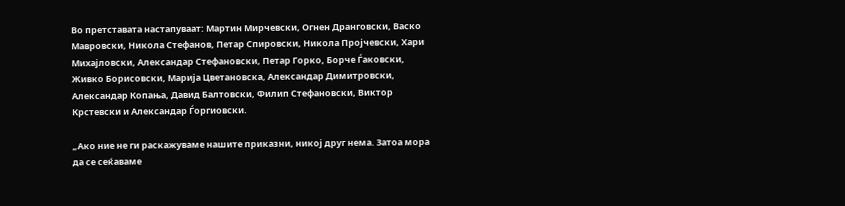Во претставата настапуваат: Мартин Мирчевски, Огнен Дранговски, Васко Мавровски, Никола Стефанов, Петар Спировски, Никола Пројчевски, Хари Михајловски, Александар Стефановски, Петар Горко, Борче Ѓаковски, Живко Борисовски, Марија Цветановска, Александар Димитровски, Александар Копања, Давид Балтовски, Филип Стефановски, Виктор Крстевски и Александар Ѓоргиовски.

„Ако ние не ги раскажуваме нашите приказни, никој друг нема. Затоа мора да се сеќаваме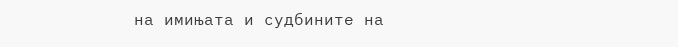на имињата и судбините на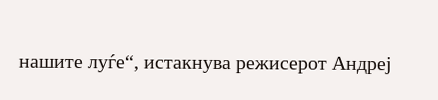нашите луѓе“, истакнува режисерот Андреј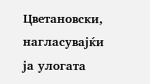Цветановски, нагласувајќи ја улогата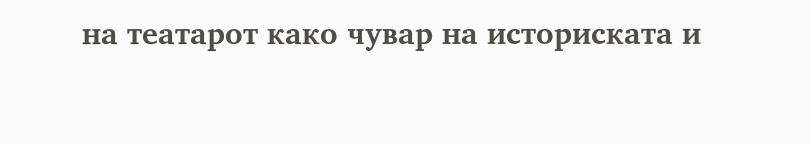на театарот како чувар на историската и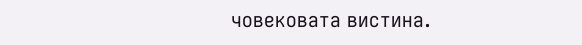човековата вистина.